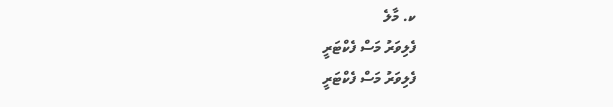ކ. މާލެ
ފެލިވަރު މަސް ފެކްޓަރީ
ފެލިވަރު މަސް ފެކްޓަރީ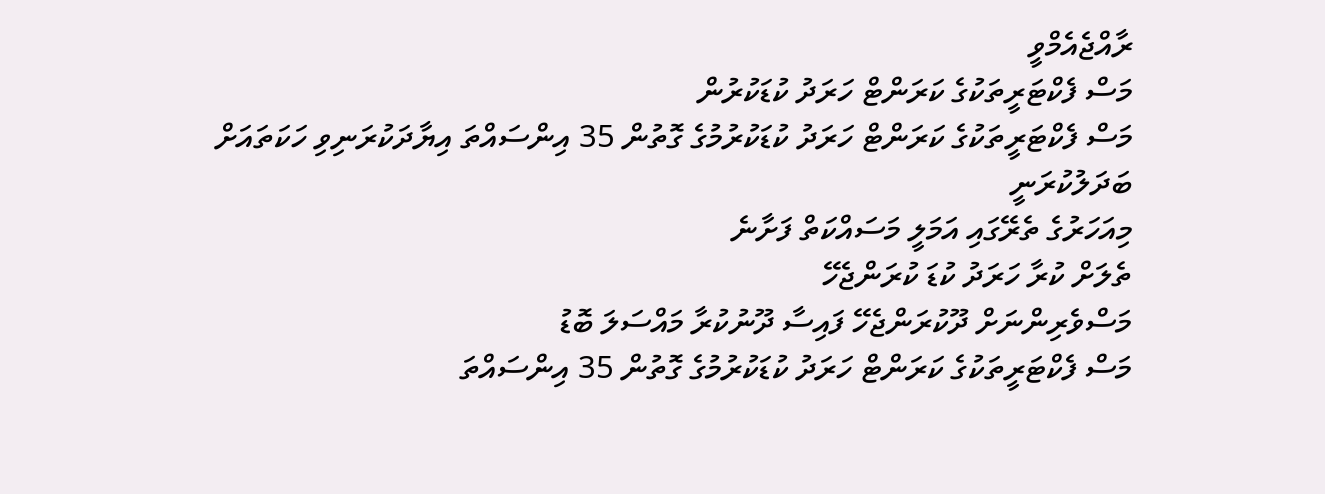ރާއްޖެއެމްވީ
މަސް ފެކްޓަރީތަކުގެ ކަރަންޓް ހަރަދު ކުޑަކުރުން
މަސް ފެކްޓަރީތަކުގެ ކަރަންޓް ހަރަދު ކުޑަކުރުމުގެ ގޮތުން 35 އިންސައްތަ އިޔާދަކުރަނިވި ހަކަތައަށް ބަދަލުކުރަނީ
މިއަހަރުގެ ތެރޭގައި އަމަލީ މަސައްކަތް ފަށާނެ
ތެލަށް ކުރާ ހަރަދު ކުޑަ ކުރަންޖެހޭ
މަސްވެރިންނަށް ދޫކުރަންޖެހޭ ފައިސާ ދޫނުކުރާ މައްސަލަ ބޮޑު
މަސް ފެކްޓަރީތަކުގެ ކަރަންޓް ހަރަދު ކުޑަކުރުމުގެ ގޮތުން 35 އިންސައްތަ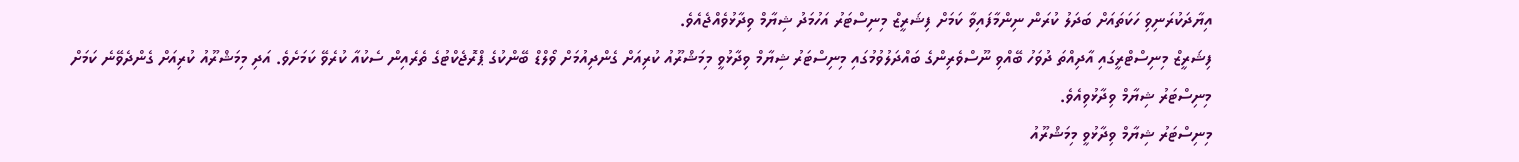އިޔާދަކުރަނިވި ހަކަތައަށް ބަދަލު ކުރަން ނިންމާފައިވާ ކަމަށް ފިޝަރީޒް މިނިސްޓަރު އަހުމަދު ޝިޔާމް ވިދާޅުވެއްޖެއެވެ.
ފިޝަރީޒް މިނިސްޓްރީގައި އާދިއްތަ ދުވަހު ބޭއްވި ނޫސްވެރިންގެ ބައްދަލުވުމުގައި މިނިސްޓަރު ޝިޔާމް ވިދާޅުވީ މިމަޝްރޫއު ކުރިއަށް ގެންދިއުމަށް ވޯލްޑް ބޭންކުގެ ޕްރޮޖެކްޓުގެ ތެރެއިން ސެކުއާ ކުރެވޭ ކަމަށެވެ. އަދި މިމަޝްރޫއު ކުރިއަށް ގެންދެވޭނެ ކަމަށް މިނިސްޓަރު ޝިޔާމް ވިދާޅުވިއެވެ.
މިނިސްޓަރު ޝިޔާމް ވިދާޅުވީ މިމަޝްރޫއު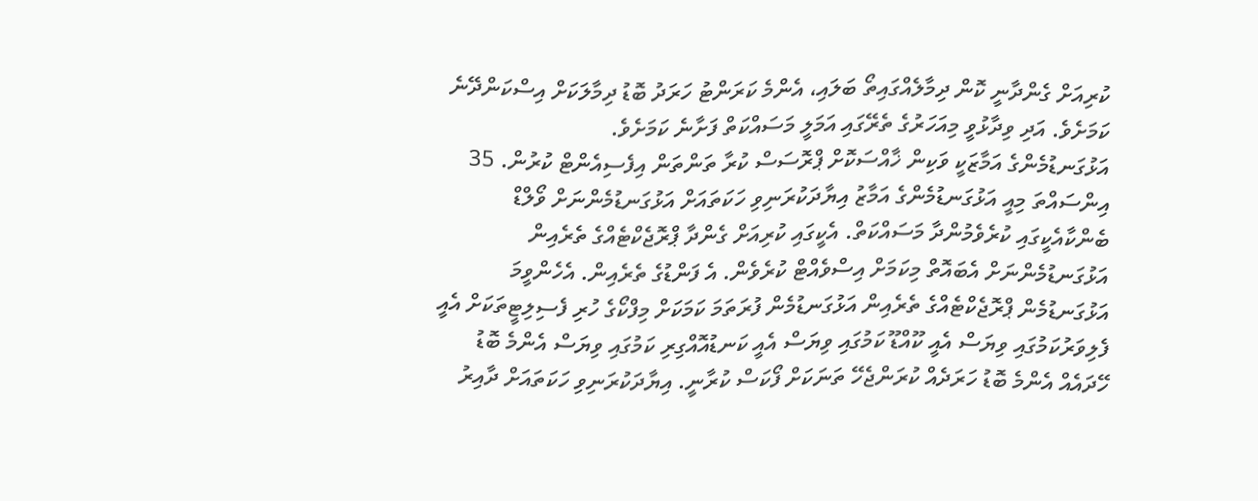ކުރިއަށް ގެންދާނީ ކޮން ދިމާލެއްގައިތޯ ބަލައި، އެންމެ ކަރަންޓު ހަރަދު ބޮޑު ދިމާލަކަށް އިސްކަންދޭނެ ކަމަށެވެ. އަދި ވިދާޅުވީ މިއަހަރުގެ ތެރޭގައި އަމަލީ މަސައްކަތް ފަށާނެ ކަމަށެވެ.
އަޅުގަނޑުމެންގެ އަމާޒަކީ ވަކިން ޚާއްސަކޮށް ޕްރޮސަސް ކުރާ ތަންތަން އިފެސިއެންޓް ކުރުން. 35 އިންސައްތަ މިއީ އަޅުގަނޑުމެންގެ އަމާޒު އިޔާދަކުރަނިވި ހަކަތައަށް އަޅުގަނޑުމެންނަށް ވޯލްޑް ބެންކާއެކީގައި ކުރެވެމުންދާ މަސައްކަތް. އެކީގައި ކުރިއަށް ގެންދާ ޕްރޮޖެކްޓެއްގެ ތެރެއިން އަޅުގަނޑުމެންނަށް އެބައޮތް މިކަމަށް އިސްވެއްޓް ކުރެވެން. އެ ފަންޑުގެ ތެރެއިން. އެހެންވީމަ އަޅުގަނޑުމެން ޕްރޮޖެކްޓެއްގެ ތެރެއިން އަޅުގަނޑުމެން ފުރަތަމަ ކަމަކަށް މިފްކޯގެ ހުރި ފެސިލިޓީތަކަށް އެއީ ފެލިވަރުކަމުގައި ވިޔަސް އެއީ ކޫއްޑޫ ކަމުގައި ވިޔަސް އެއީ ކަނޑުއޮއްގިރި ކަމުގައި ވިޔަސް އެންމެ ބޮޑު ހޭދައެއް އެންމެ ބޮޑު ހަރަދެއް ކުރަންޖެހޭ ތަނަކަށް ފޯކަސް ކުރާނީ. އިޔާދަކުރަނިވި ހަކަތައަށް ދާއިރު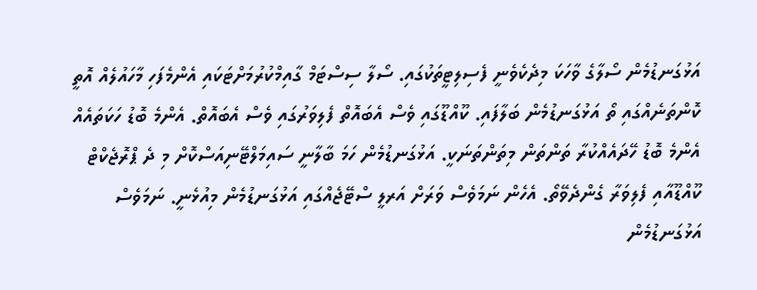އަޅުގަނޑުމެން ސޯލާގެ ވާހަކަ މިދެކެވެނީ ފެސިލިޓީތަކުގައި. ސޯލާ ސިސްޓަމް ގާއިމްކުރުމަށްޓަކައި އެންމެފަހި މާހައުލެއް އޮތީ ކޮންތަނެއްގައި ތޯ އަޅުގަނޑުމެން ބަލާފައި. ކޫއްޑޫގައި ވެސް އެބައޮތް ފެލިވަރުގައި ވެސް އެބައޮތް. އެންމެ ބޮޑު ހަކަތައެއް އެންމެ ބޮޑު ހޭދައެއްކުރާ ތަންތަން މިތަންތަނަކީ. އަޅުގަނޑުމެން ހަމަ ބާލާނީ ސައިމަލްޓޭނިއަސްކޮށް މި ދެ ޕްރޮޖެކްޓް ކޫއްޑޫއާއި ފެލިވަރާ ގެންދެވޭތޯ. އެހެން ނަމަވެސް ވަރަށް އަރލީ ސްޓޭޖެއްގައި އަޅުގަނޑުމެން މިއުޅެނީ. ނަމަވެސް އަޅުގަނޑުމެން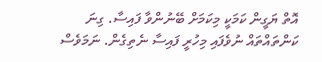އޮތް ޔަގީން ކަމަކީ މިކަމަށް ބޭނުންވާ ފައިސާ. ގިނަ ކަންތައްތައް ނުވެފައި މިހުރީ ފައިސާ ނެތިގެން. ނަމަވެސް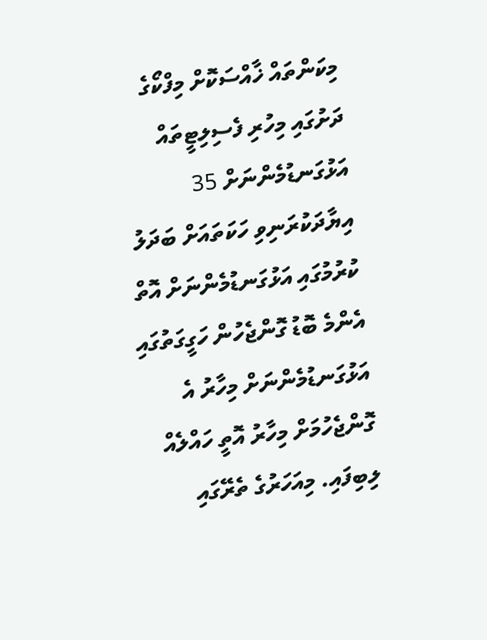މިކަންތައް ޚާއްސަކޮށް މިފްކޯގެ ދަށުގައި މިހުރި ފެސިލިޓީތައް އަޅުގަނޑުމެންނަށް 35 އިޔާދަކުރަނިވި ހަކަތައަށް ބަދަލު ކުރުމުގައި އަޅުގަނޑުމެންނަށް އޮތް އެންމެ ބޮޑު ގޮންޖެހުން ހަގީގަތުގައި އަޅުގަނޑުމެންނަށް މިހާރު އެ ގޮންޖެހުމަށް މިހާރު އޮތީ ހައްލެއް ލިބިފައި. މިއަހަރުގެ ތެރޭގައި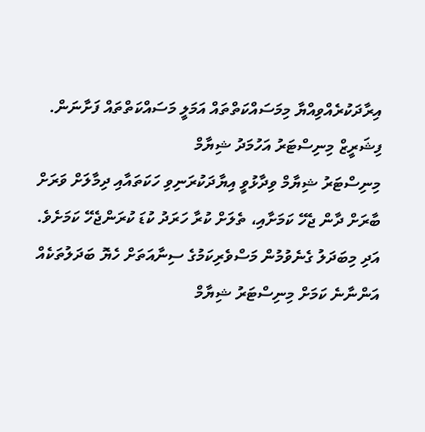އިރާދަކުރެއްވިއްޔާ މިމަސައްކަތްތައް އަމަލީ މަސައްކަތްތައް ފަށާނަން.
ފިޝަރީޒް މިނިސްޓަރު އަހުމަދު ޝިޔާމް
މިނިސްޓަރު ޝިޔާމް ވިދާޅުވީ އިޔާދަކުރަނިވި ހަކަތައާއި ދިމާލަށް ވަރަށް ބާރަށް ދާން ޖެހޭ ކަމަށާއި، ތެލަށް ކުރާ ހަރަދު ކުޑަ ކުރަންޖެހޭ ކަމަށެވެ. އަދި މިބަދަލު ގެނެވުމުން މަސްވެރިކަމުގެ ސިނާއަތަށް ހެޔޮ ބަދަލުތަކެއް އަންނާނެ ކަމަށް މިނިސްޓަރު ޝިޔާމް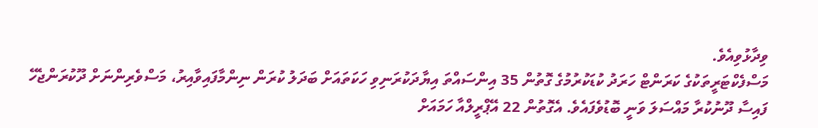ވިދާޅުވިއެވެ.
މަސްފެކްޓަރީތަކުގެ ކަރަންޓް ހަރަދު ކުޑަކުރުމުގެ ގޮތުން 35 އިންސައްތަ އިޔާދަކުރަނިވި ހަކަތައަށް ބަދަލު ކުރަން ނިންމާފައިވާއިރު، މަސްވެރިންނަށް ދޫކުރަންޖެހޭ ފައިސާ ދޫނުކުރާ މައްސަލަ ވަނީ ބޮޑުވެފައެވެ. އެގޮތުން 22 އޭޕްރީލްއާ ހަމައަށް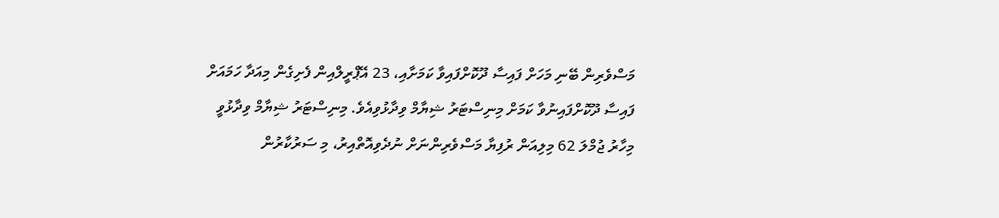މަސްވެރިން ބޭނި މަހަށް ފައިސާ ދޫކޮށްފައިވާ ކަމަށާއި، 23 އޭޕްރީލްއިން ފެށިގެން މިއަދާ ހަމައަށް ފައިސާ ދޫކޮށްފައިނުވާ ކަމަށް މިނިސްޓަރު ޝިޔާމް ވިދާޅުވިއެވެ. މިނިސްޓަރު ޝިޔާމް ވިދާޅުވީ މިހާރު ޖުމްލަ 62 މިލިއަން ރުފިޔާ މަސްވެރިންނަށް ނުދެވިއޮތްއިރު، މި ސަރުކާރުން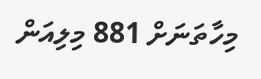މިހާތަނަށް 881 މިލިއަން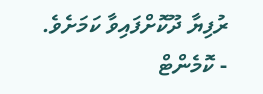ރުފިޔާ ދޫކޮށްފައިވާ ކަމަށެވެ.
- ކޮމެންޓް